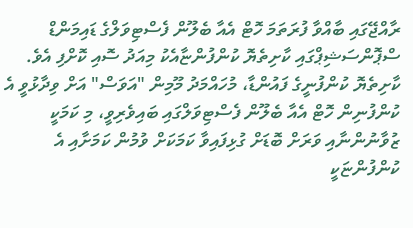ރާއްޖޭގައި ބާއްވާ ފުރަތަމަ ހޮޓް އެއާ ބެލޫން ފެސްޓިވަލްގެ ޑައިމަންޑް ސްޕޮންސަޝިޕްގައި ކާށިތެޔޮ ކުންފުންޏާއެކު މިއަދު ސޮއި ކޮށްފި އެވެ.
ކާށިތެޔޮ ކުންފުނީގެ ފައުންޑާ، މުހައްމަދު މޫމިން "އަވަސް" އަށް ވިދާޅުވީ އެ ކުންފުނިން ހޮޓް އެއާ ބެލޫން ފެސްޓިވަލްގައި ބައިވެރިވީ، މި ކަމަކީ ޒުވާނުންނާއި ވަރަށް ބޮޑަށް ގުޅިފައިވާ ކަމަކަށް ވުމުން ކަމަށާއި އެ ކުންފުންޏަކީ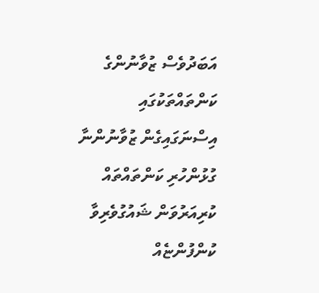އަބަދުވެސް ޒުވާނުންގެ ކަންތައްތަކުގައި އިސްނަގައިގެން ޒުވާނުންނާ ގުޅުންހުރި ކަންތައްތައް ކުރިއަރުވަން ޝައުގުވެރިވާ ކުންފުންޏެއް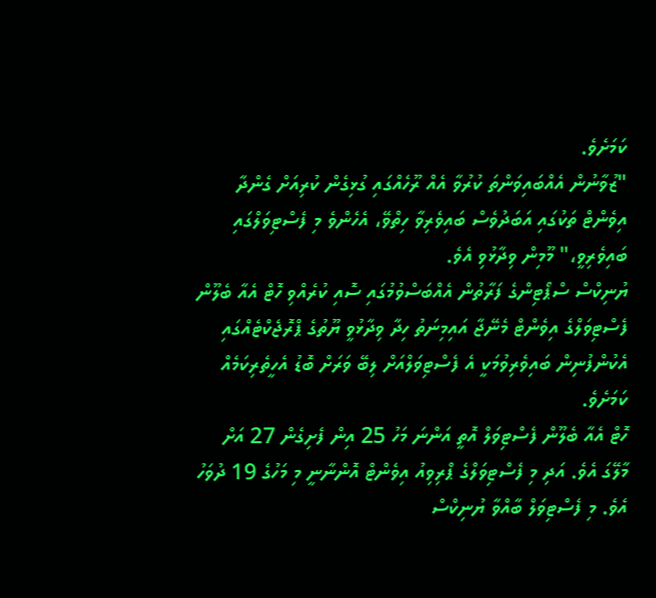ކަމަށެވެ.
"ޒުވާނުން އެއްބައިވަންތަ ކުރުވާ އެއް ރޫހެއްގައި ގުޅިގެން ކުރިއަށް ގެންދާ އިވެންޓް ތަކުގައި އަބަދުވެސް ބައިވެރިވާ ހިތްވޭ، އެހެންވެ މި ފެސްޓިވަލްގައި ބައިވެރިވީ،" މޫމިން ވިދާޅުވި އެވެ.
ޔުނިކްސް ސްޕޯޓިންގެ ފަރާތުން އެއްބަސްވުމުގައި ސޮއި ކުރެއްވި ހޮޓް އެއާ ބެލޫން ފެސްޓިވަލްގެ އިވެންޓް މެނޭޖާ އައިމިނަތު ހިދާ ވިދާޅުވީ ޔޫތުގެ ޕްރޮޖެކްޓެއްގައި އެކުންފުނިން ބައިވެރިވުމަކީ އެ ފެސްޓިވަލްއަށް ލިބޭ ވަރަށް ބޮޑު އެހީތެރިކަމެއް ކަމަށެވެ.
ހޮޓް އެއާ ބެލޫން ފެސްޓިވަލް އޮތީ އަންނަ މަހު 25 އިން ފެށިގެން 27 އަށް މާލޭގަ އެވެ. އަދި މި ފެސްޓިވަލްގެ ޕްރިވިއު އިވެންޓް އޮންނާނީ މި މަހުގެ 19 ދުވަހު އެވެ. މި ފެސްޓިވަލް ބާއްވާ ޔުނިކްސް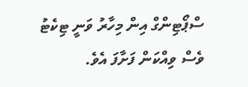ސްޕޯޓިންގް އިން މިހާރު ވަނީ ޓިކެޓު ވެސް ވިއްކަން ފަށާފަ އެވެ.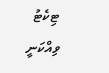ޓިކެޓު ވިއްކަނީ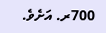700ރ. އަށެވެ.